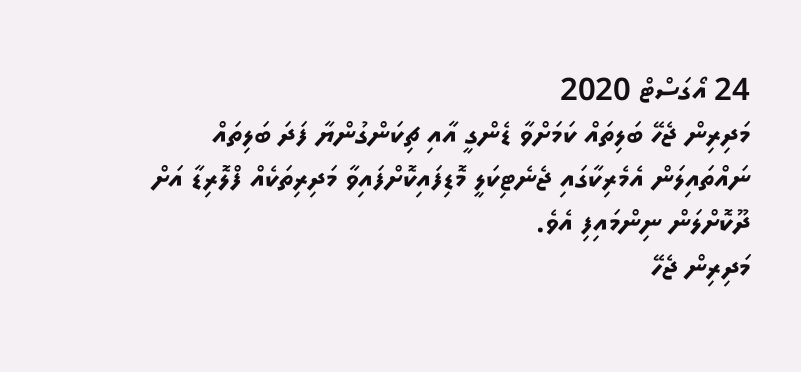24 އޯގަސްޓް 2020
މަދިރިން ޖެހޭ ބަލިތައް ކަމަށްވާ ޑެންގީ އާއި ޗިކަންގުންޔާ ފަދަ ބަލިތައް ނައްތައިލަން އެމެރިކާގައި ޖެނެޓިކަލީ މޮޑިފައިކޮށްފައިވާ މަދިރިތަކެއް ފްލޮރިޑާ އަށް ދޫކޮށްލަން ނިންމައިފި އެވެ.
މަދިރިން ޖެހޭ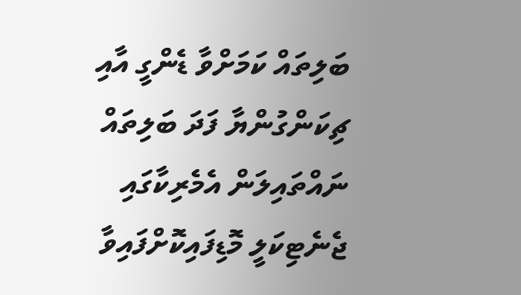ބަލިތައް ކަމަށްވާ ޑެންގީ އާއި ޗިކަންގުންޔާ ފަދަ ބަލިތައް ނައްތައިލަން އެމެރިކާގައި ޖެނެޓިކަލީ މޮޑިފައިކޮށްފައިވާ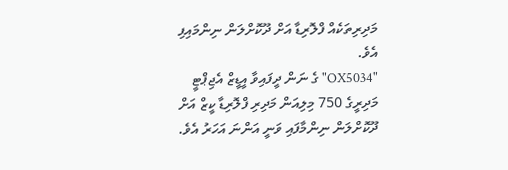މަދިރިތަކެއް ފްލޮރިޑާ އަށް ދޫކޮށްލަން ނިންމައިފި އެވެ.
"OX5034" ގެ ނަން ދީފައިވާ އީޑީޒް އެޖިޕްޓީ މަދިރީގެ 750 މިލިއަން މަދިރި ފްލޮރިޑާ ކީޒް އަށް ދޫކޮށްލަން ނިންމާފައި ވަނީ އަންނަ އަހަރު އެވެ.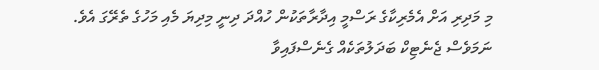މި މަދިރި އަށް އެމެރިކާގެ ރަސްމީ އިދާރާތަކުން ހުއްދަ ދިނީ މިދިޔަ މެއި މަހުގެ ތެރޭގަ އެވެ.
ނަމަވެސް ޖެނެޓިކް ބަދަލުތަކެއް ގެނެސްފައިވާ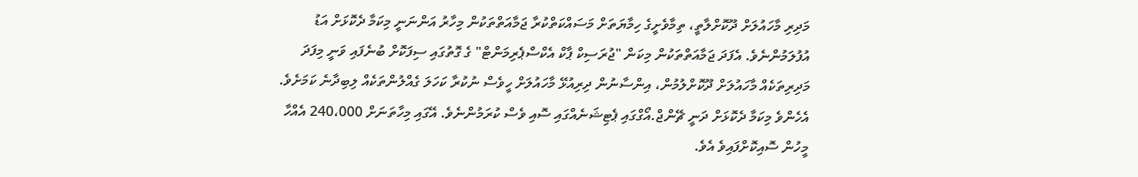މަދިރި މާހައުލަށް ދޫކޮށްލާތީ، ތިމާވެށީގެ ހިމާޔަތަށް މަސައްކަތްކުރާ ޖަމާއަތްތަކުން މިހާރު އަންނަނީ މިކަމާ ދެކޮޅަށް އަޑު އުފުލަމުންނެވެ. އެފަދަ ޖަމާއަތްތަކުން މިކަން "ޖުރަސިކް ޕާކް އެކްސްޕެރިމަންޓް" ގެ ގޮތުގައި ސިފަކޮށް ބުނެފައި ވަނީ މިފަދަ މަދިރިތަކެއް މާހައުލަށް ދޫކޮށްލުމުން، އިންސާނުން ދިރިއުޅޭ މާހައުލަށް ހީވެސް ނުކުރާ ކަހަލަ ގެއްލުންތަކެއް ލިބިދާނެ ކަމަށެވެ.
އެހެންވެ މިކަމާ ދެކޮޅަށް ދަނީ ޗޭންޖް.އޯގްގައި ޕެޓިޝަނެއްގައި ސޮއި ވެސް ކުރަމުންނެވެ. އޭގައި މިހާތަނަށް 240،000 އެއްހާ މީހުން ސޮއިކޮށްފައިވެ އެވެ.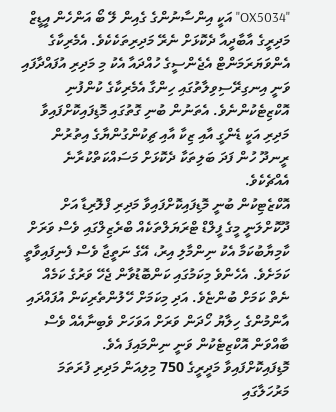"OX5034" އަކީ އިންސާނުންގެ ގެއިން ލޭ ބޯ އަންހެން އީޑީޒް މަދިރީގެ އާބާދީއާ ދެކޮޅަށް ނެރޭ މަދިރިތަކެކެވެ. އެމެރިކާގެ އެންވަޔަރަމަންޓް އެޖެންސީގެ ހުއްދައާ އެކު މި މަދިރި އުފައްދާފައި ވަނީ އިނގިރޭސިވިލާތުގައި ހިންގާ އެމެރިކާގެ ކުންފުނި އޮކްޒިޓެކުންނެވެ. އެތަނުން ބުނި ގޮތުގައި މޮޑިފައިކޮށްފައިވާ މަދިރި އަކީ ޑެންގީ އާއި ޒިކާ އާއި ޗިކުންގުންޔާގެ އިތުރުން ރީނދޫ ހުން ފަދަ ބަލިތަކާ ދެކޮޅަށް މަސައްކަތްކުރާނެ އެއްޗެކެވެ.
އޮކްޒެޓިކުން ބުނީ މޮޑިފައިކޮށްފައިވާ މަދިރި ފްލޮރިޑާ އަށް ދޫކޮށްލަނީ މީގެ ފީލްޑް ޓްރަޔަލްތަކެއް ބްރެޒިލްގައި ވެސް ވަރަށް ކާމިޔާބުކަމާ އެކު ނިންމާލި އިރު، އޭގެ ނަތީޖާ ވެސް ފެނިފައިވާތީ ކަމަށެވެ. އެހެންވެ މިކަމުގައި ކަންބޮޑުވާން ޖެހޭ ވަރުގެ ކަމެއް ނެތް ކަމަށް ބުންޏެވެ. އަދި މިކަމަށް ހޭލުންތެރިކަން އުފައްދައި އާންމުންގެ ހިލާޔު ހޯދަން ވަރަށް އަވަހަށް ވެބިނާއެއް ވެސް ބާއްވަން އޮކްޒިޓެކުން ވަނީ ނިންމައިފަ އެވެ.
މޮޑިފައިކޮށްފައިވާ މަދީރީގެ 750 މިލިއަން މަދިރި ފުރަތަމަ މަރުހަލާގައި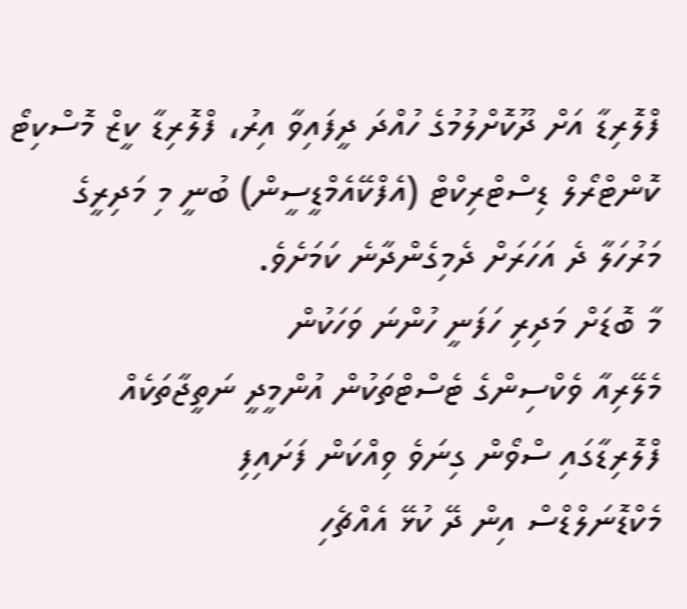ފްލޮރިޑާ އަށް ދޫކޮށްލުމުގެ ހުއްދަ ދީފައިވާ އިރު، ފްލޮރިޑާ ކީޒް މޮސްކިޓޯ ކޮންޓްރޯލް ޑިސްޓްރިކްޓް (އެފްކޭއެމްޑީސީން) ބުނީ މި މަދިރީގެ މަރުހަލާ ދެ އަހަރަށް ދެމިގެންދާނެ ކަމަށެވެ.
މާ ބޮޑަށް މަދިރި ހަފަނީ ހުންނަ ވަހަކުން
މެލޭރިއާ ވެކްސިންގެ ޓެސްޓްތަކުން އުންމީދީ ނަތީޖާތަކެއް
ފްލޮރިޑާގައި ސްވޯން ގިނަވެ ވިއްކަން ފަށައިފި
މެކްޑޮނަލްޑްސް އިން ދޭ ކުޅޭ އެއްޗެހި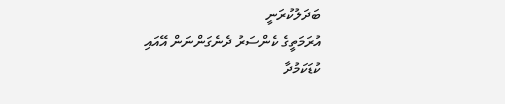ބަދަލުކުރަނީ
އުރަމަތީގެ ކެންސަރު ދެނެގަންނަން އޭއައި
ކުޑަކަމުދާ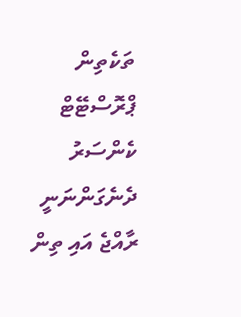ތަކެތިން ޕްރޮސްޓޭޓް ކެންސަރު ދެނެގަންނަނީ
ރާއްޖެ އައި ތިން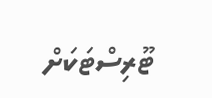ޓޫރިސްޓަކަށް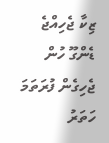ޒިކާ ޖެހިއްޖެ
ޑެންގޫ ހުން ޖެހިގެން ފުރަތަމަ ހަތަރު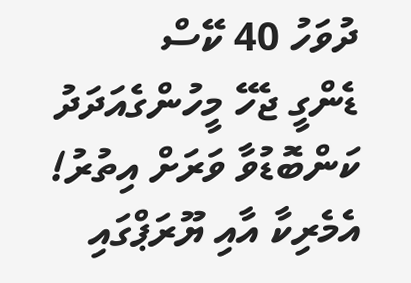ދުވަހު 40 ކޭސް
ޑެންގީ ޖެހޭ މީހުންގެއަދަދު ކަންބޮޑުވާ ވަރަށް އިތުރު!
އެމެރިކާ އާއި ޔޫރަޕްގައި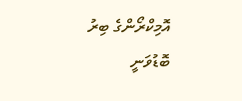އޮމިކްރޯންގެ ބިރު ބޮޑުވަނީ